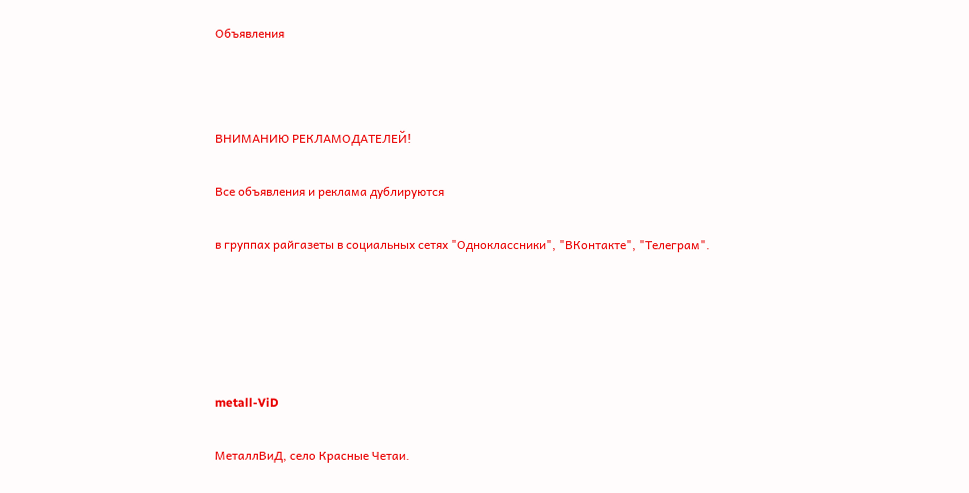Объявления



ВНИМАНИЮ РЕКЛАМОДАТЕЛЕЙ!

Все объявления и реклама дублируются

в группах райгазеты в социальных сетях "Одноклассники", "ВКонтакте", "Телеграм".





metall-ViD

МеталлВиД, село Красные Четаи.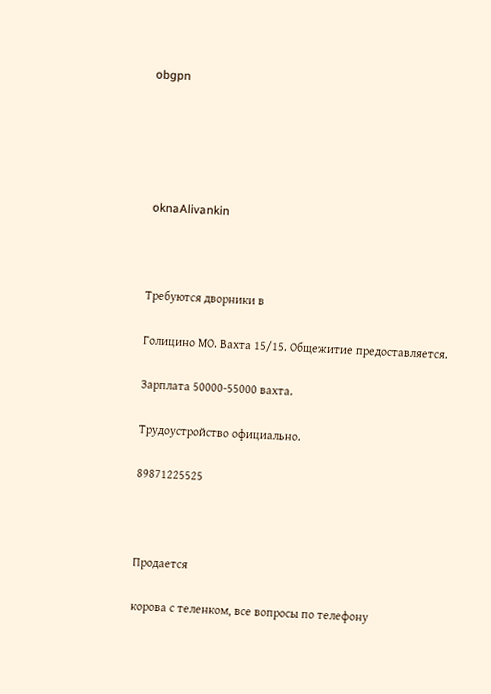obgpn





 oknaAlivankin



Требуются дворники в

Голицино МО. Вахта 15/15. Общежитие предоставляется.

Зарплата 50000-55000 вахта.

Трудоустройство официально.

89871225525



Продается

корова с теленком, все вопросы по телефону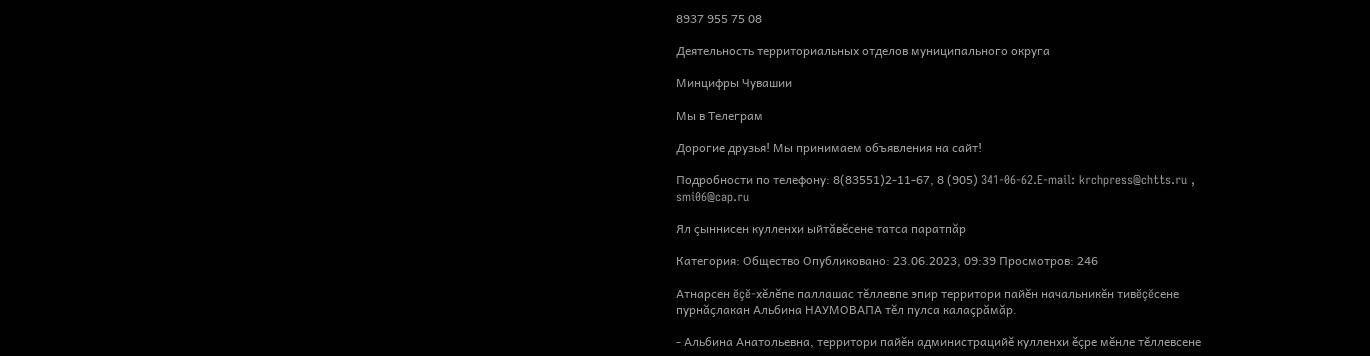8937 955 75 08

Деятельность территориальных отделов муниципального округа

Минцифры Чувашии

Мы в Телеграм

Дорогие друзья! Мы принимаем объявления на сайт!

Подробности по телефону: 8(83551)2-11-67, 8 (905) 341-06-62.E-mail: krchpress@chtts.ru , smi06@cap.ru

Ял çыннисен кулленхи ыйтăвĕсене татса паратпăр

Категория: Общество Опубликовано: 23.06.2023, 09:39 Просмотров: 246

Атнарсен ĕçĕ-хĕлĕпе паллашас тĕллевпе эпир территори пайĕн начальникĕн тивĕçĕсене пурнăçлакан Альбина НАУМОВАПА тĕл пулса калаçрăмăр.

- Альбина Анатольевна, территори пайĕн администрацийĕ кулленхи ĕçре мĕнле тĕллевсене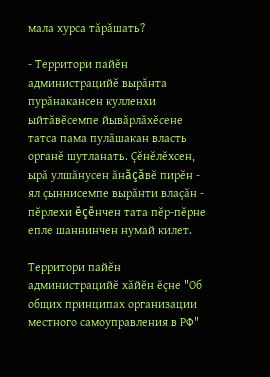мала хурса тăрăшать?

- Территори пайĕн администрацийĕ вырăнта пурăнакансен кулленхи ыйтăвĕсемпе йывăрлăхĕсене татса пама пулăшакан власть органĕ шутланать. Çĕнĕлĕхсен, ырă улшăнусен ăнăçăвĕ пирĕн - ял çыннисемпе вырăнти влаçăн - пĕрлехи ĕçĕнчен тата пĕр-пĕрне епле шаннинчен нумай килет.

Территори пайĕн администрацийĕ хăйĕн ĕçне "Об общих принципах организации местного самоуправления в РФ"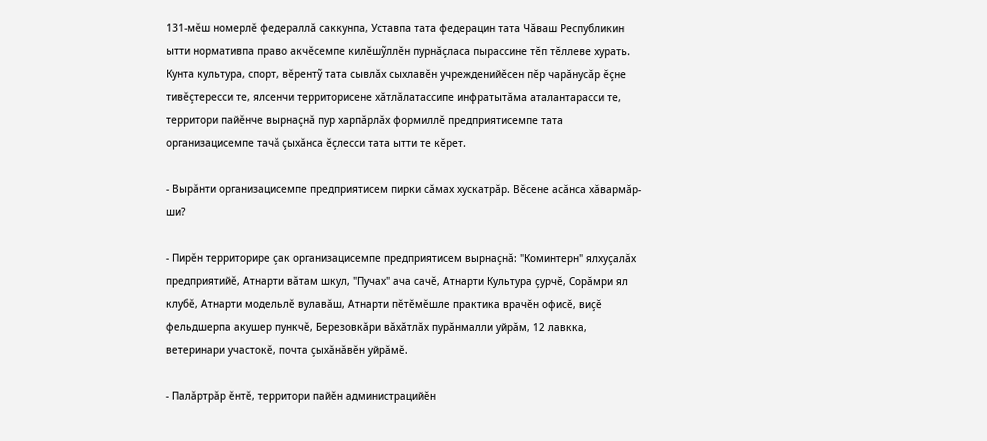131-мĕш номерлĕ федераллă саккунпа, Уставпа тата федерацин тата Чăваш Республикин ытти нормативпа право акчĕсемпе килĕшỹллĕн пурнăçласа пырассине тĕп тĕллеве хурать. Кунта культура, спорт, вĕрентỹ тата сывлăх сыхлавĕн учрежденийĕсен пĕр чарăнусăр ĕçне тивĕçтересси те, ялсенчи территорисене хăтлăлатассипе инфратытăма аталантарасси те, территори пайĕнче вырнаçнă пур харпăрлăх формиллĕ предприятисемпе тата организацисемпе тачă çыхăнса ĕçлесси тата ытти те кĕрет.

- Вырăнти организацисемпе предприятисем пирки сăмах хускатрăр. Вĕсене асăнса хăвармăр-ши?

- Пирĕн территорире çак организацисемпе предприятисем вырнаçнă: "Коминтерн" ялхуçалăх предприятийĕ, Атнарти вăтам шкул, "Пучах" ача сачĕ, Атнарти Культура çурчĕ, Сорăмри ял клубĕ, Атнарти модельлĕ вулавăш, Атнарти пĕтĕмĕшле практика врачĕн офисĕ, виçĕ фельдшерпа акушер пункчĕ, Березовкăри вăхăтлăх пурăнмалли уйрăм, 12 лавкка, ветеринари участокĕ, почта çыхăнăвĕн уйрăмĕ.

- Палăртрăр ĕнтĕ, территори пайĕн администрацийĕн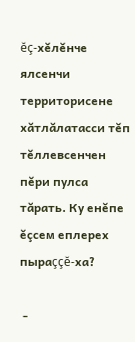ĕç-хĕлĕнче ялсенчи территорисене хăтлăлатасси тĕп тĕллевсенчен пĕри пулса тăрать. Ку енĕпе ĕçсем еплерех пыраççĕ-ха?

 -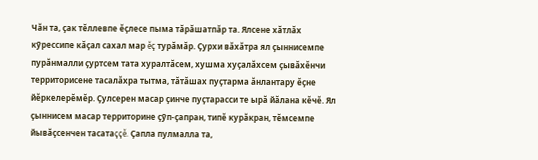Чăн та, çак тĕллевпе ĕçлесе пыма тăрăшатпăр та. Ялсене хăтлăх кỹрессипе кăçал сахал мар ĕç турăмăр. Çурхи вăхăтра ял çыннисемпе пурăнмалли çуртсем тата хуралтăсем, хушма хуçалăхсем çывăхĕнчи территорисене тасалăхра тытма, тăтăшах пуçтарма ăнлантару ĕçне йĕркелерĕмĕр. Çулсерен масар çинче пуçтарасси те ырă йăлана кĕчĕ. Ял çыннисем масар территорине çỹп-çапран, типĕ курăкран, тĕмсемпе йывăçсенчен тасатаççĕ. Çапла пулмалла та,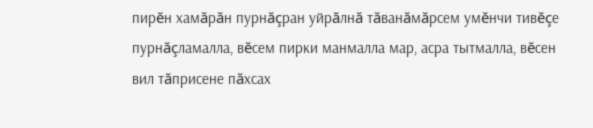пирĕн хамăрăн пурнăçран уйрăлнă тăванăмăрсем умĕнчи тивĕçе пурнăçламалла, вĕсем пирки манмалла мар, асра тытмалла, вĕсен вил тăприсене пăхсах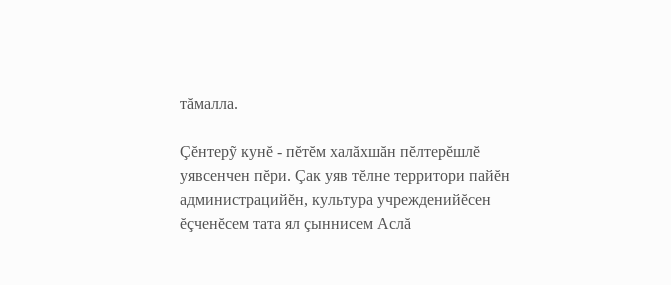тăмалла.

Çĕнтерỹ кунĕ - пĕтĕм халăхшăн пĕлтерĕшлĕ уявсенчен пĕри. Çак уяв тĕлне территори пайĕн администрацийĕн, культура учрежденийĕсен ĕçченĕсем тата ял çыннисем Аслă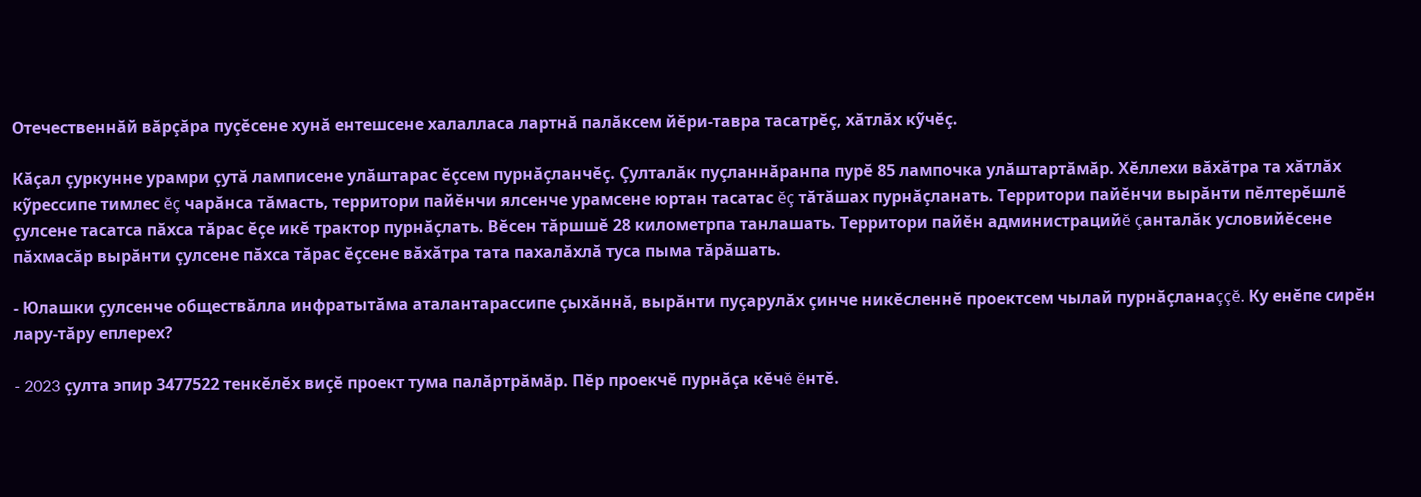Отечественнăй вăрçăра пуçĕсене хунă ентешсене халалласа лартнă палăксем йĕри-тавра тасатрĕç, хăтлăх кỹчĕç.

Кăçал çуркунне урамри çутă ламписене улăштарас ĕçсем пурнăçланчĕç. Çулталăк пуçланнăранпа пурĕ 85 лампочка улăштартăмăр. Хĕллехи вăхăтра та хăтлăх кỹрессипе тимлес ĕç чарăнса тăмасть, территори пайĕнчи ялсенче урамсене юртан тасатас ĕç тăтăшах пурнăçланать. Территори пайĕнчи вырăнти пĕлтерĕшлĕ çулсене тасатса пăхса тăрас ĕçе икĕ трактор пурнăçлать. Вĕсен тăршшĕ 28 километрпа танлашать. Территори пайĕн администрацийĕ çанталăк условийĕсене пăхмасăр вырăнти çулсене пăхса тăрас ĕçсене вăхăтра тата пахалăхлă туса пыма тăрăшать.

- Юлашки çулсенче обществăлла инфратытăма аталантарассипе çыхăннă, вырăнти пуçарулăх çинче никĕсленнĕ проектсем чылай пурнăçланаççĕ. Ку енĕпе сирĕн лару-тăру еплерех?

- 2023 çулта эпир 3477522 тенкĕлĕх виçĕ проект тума палăртрăмăр. Пĕр проекчĕ пурнăçа кĕчĕ ĕнтĕ.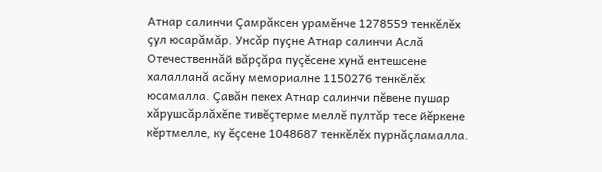Атнар салинчи Çамрăксен урамĕнче 1278559 тенкĕлĕх çул юсарăмăр. Унсăр пуçне Атнар салинчи Аслă Отечественнăй вăрçăра пуçĕсене хунă ентешсене халалланă асăну мемориалне 1150276 тенкĕлĕх юсамалла. Çавăн пекех Атнар салинчи пĕвене пушар хăрушсăрлăхĕпе тивĕçтерме меллĕ пултăр тесе йĕркене кĕртмелле, ку ĕçсене 1048687 тенкĕлĕх пурнăçламалла.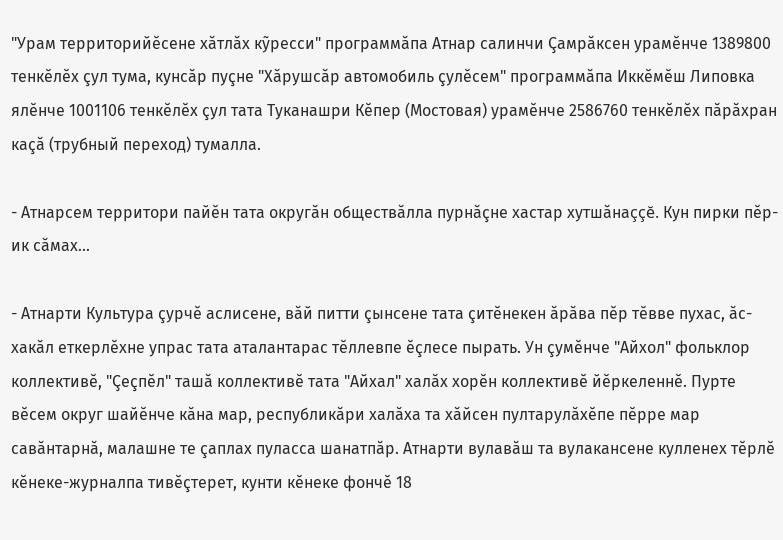"Урам территорийĕсене хăтлăх кỹресси" программăпа Атнар салинчи Çамрăксен урамĕнче 1389800 тенкĕлĕх çул тума, кунсăр пуçне "Хăрушсăр автомобиль çулĕсем" программăпа Иккĕмĕш Липовка ялĕнче 1001106 тенкĕлĕх çул тата Туканашри Кĕпер (Мостовая) урамĕнче 2586760 тенкĕлĕх пăрăхран каçă (трубный переход) тумалла.

- Атнарсем территори пайĕн тата округăн обществăлла пурнăçне хастар хутшăнаççĕ. Кун пирки пĕр-ик сăмах...

- Атнарти Культура çурчĕ аслисене, вăй питти çынсене тата çитĕнекен ăрăва пĕр тĕвве пухас, ăс-хакăл еткерлĕхне упрас тата аталантарас тĕллевпе ĕçлесе пырать. Ун çумĕнче "Айхол" фольклор коллективĕ, "Çеçпĕл" ташă коллективĕ тата "Айхал" халăх хорĕн коллективĕ йĕркеленнĕ. Пурте вĕсем округ шайĕнче кăна мар, республикăри халăха та хăйсен пултарулăхĕпе пĕрре мар савăнтарнă, малашне те çаплах пуласса шанатпăр. Атнарти вулавăш та вулакансене кулленех тĕрлĕ кĕнеке-журналпа тивĕçтерет, кунти кĕнеке фончĕ 18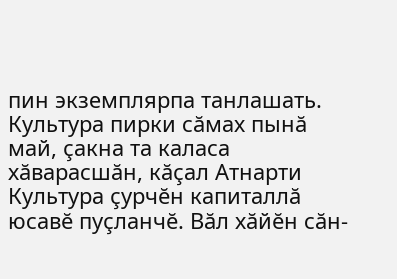пин экземплярпа танлашать. Культура пирки сăмах пынă май, çакна та каласа хăварасшăн, кăçал Атнарти Культура çурчĕн капиталлă юсавĕ пуçланчĕ. Вăл хăйĕн сăн-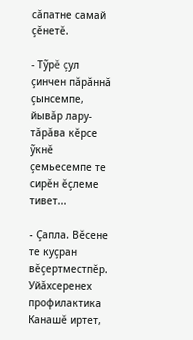сăпатне самай çĕнетĕ.

- Тỹрĕ çул çинчен пăрăннă çынсемпе, йывăр лару-тăрăва кĕрсе ỹкнĕ çемьесемпе те сирĕн ĕçлеме тивет...

- Çапла. Вĕсене те куçран вĕçертместпĕр. Уйăхсеренех профилактика Канашĕ иртет,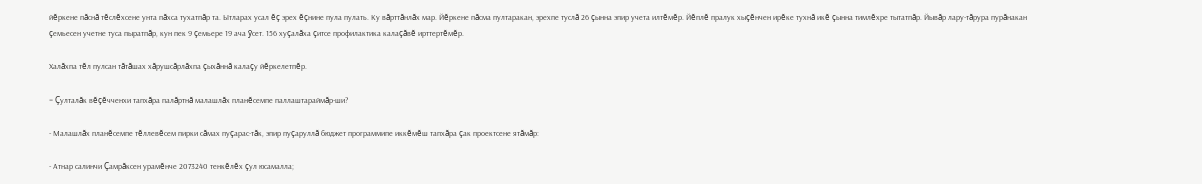йĕркене пăснă тĕслĕхсене унта пăхса тухатпăр та. Ытларах усал ĕç эрех ĕçнине пула пулать. Ку вăрттăнлăх мар. Йĕркене пăсма пултаракан, эрехпе туслă 26 çынна эпир учета илтĕмĕр. Йĕплĕ пралук хыçĕнчен ирĕке тухнă икĕ çынна тимлĕхре тытатпăр. Йывăр лару-тăрура пурăнакан çемьесен учетне туса пыратпăр, кун пек 9 çемьере 19 ача ỹсет. 156 хуçалăха çитсе профилактика калаçăвĕ ирттертĕмĕр.

Халăхпа тĕл пулсан тăтăшах хăрушсăрлăхпа çыхăннă калаçу йĕркелетпĕр.

- Çулталăк вĕçĕчченхи тапхăра палăртнă малашлăх планĕсемпе паллаштараймăр-ши?

- Малашлăх планĕсемпе тĕллевĕсем пирки сăмах пуçарас-тăк, эпир пуçаруллă бюджет программипе иккĕмĕш тапхăра çак проектсене ятăмăр:

- Атнар салинчи Çамрăксен урамĕнче 2073240 тенкĕлĕх çул юсамалла;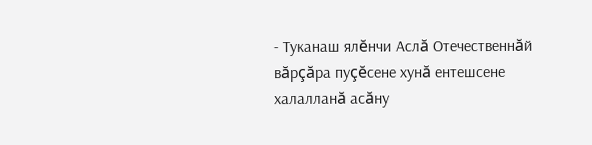- Туканаш ялĕнчи Аслă Отечественнăй вăрçăра пуçĕсене хунă ентешсене халалланă асăну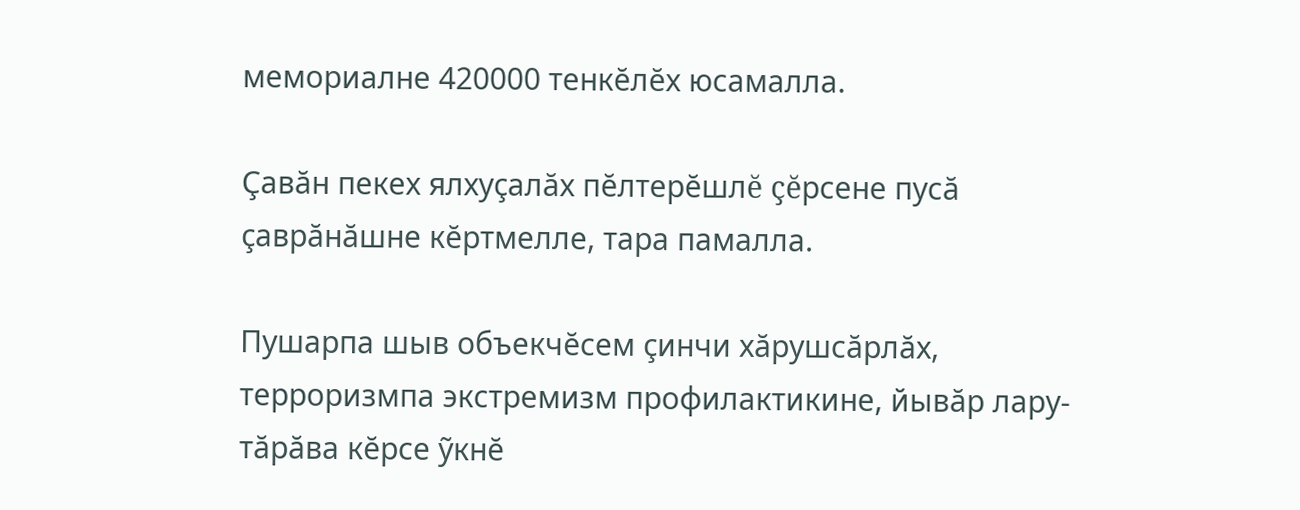мемориалне 420000 тенкĕлĕх юсамалла.

Çавăн пекех ялхуçалăх пĕлтерĕшлĕ çĕрсене пусă çаврăнăшне кĕртмелле, тара памалла.

Пушарпа шыв объекчĕсем çинчи хăрушсăрлăх, терроризмпа экстремизм профилактикине, йывăр лару-тăрăва кĕрсе ỹкнĕ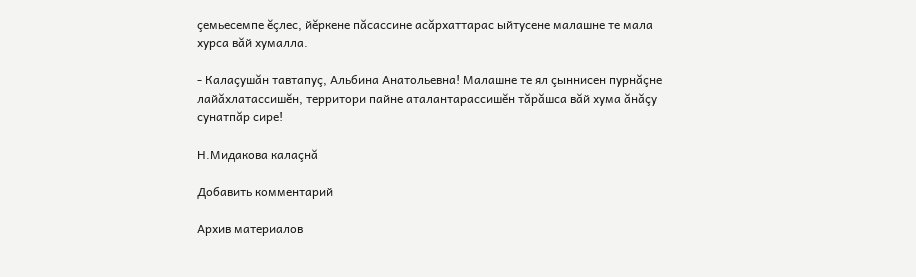çемьесемпе ĕçлес, йĕркене пăсассине асăрхаттарас ыйтусене малашне те мала хурса вăй хумалла.

- Калаçушăн тавтапуç, Альбина Анатольевна! Малашне те ял çыннисен пурнăçне лайăхлатассишĕн, территори пайне аталантарассишĕн тăрăшса вăй хума ăнăçу сунатпăр сире!

Н.Мидакова калаçнă

Добавить комментарий

Архив материалов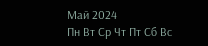Май 2024
Пн Вт Ср Чт Пт Сб Вс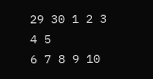29 30 1 2 3 4 5
6 7 8 9 10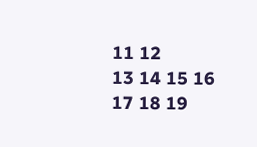11 12
13 14 15 16 17 18 19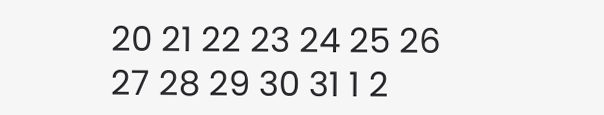20 21 22 23 24 25 26
27 28 29 30 31 1 2